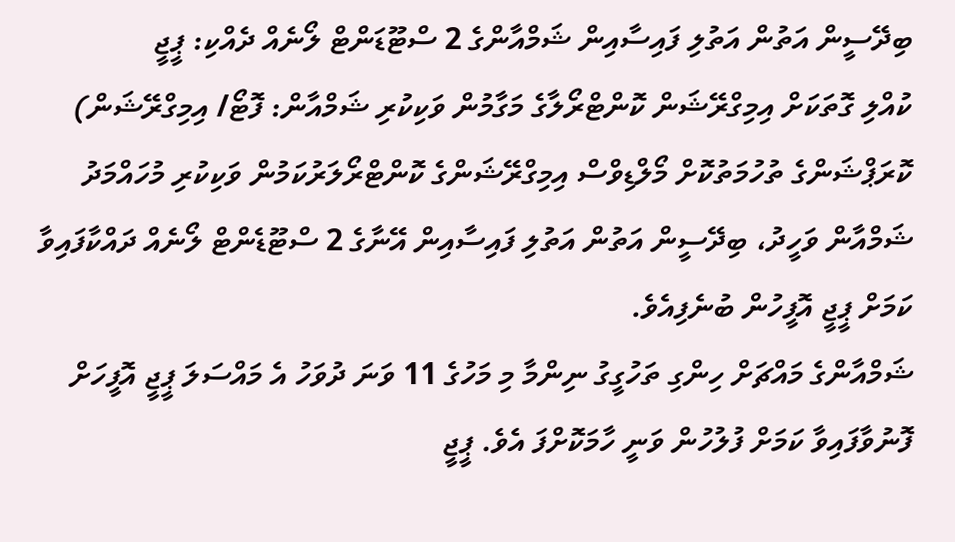ބިދޭސީން އަތުން އަތުލި ފައިސާއިން ޝަމްއާންގެ 2 ސްޓޫޑަންޓް ލޯނެއް ދެއްކި: ޕީޖީ
ކުއްލި ގޮތަކަށް އިމިގްރޭޝަން ކޮންޓްރޯލާގެ މަގާމުން ވަކިކުރި ޝަމްއާން: ފޮޓޯ/ އިމިގްރޭޝަން)
ކޮރަޕްޝަންގެ ތުހުމަތުކޮށް މޯލްޑިވްސް އިމިގްރޭޝަންގެ ކޮންޓްރޯލަރުކަމުން ވަކިކުރި މުހައްމަދު ޝަމްއާން ވަހީދު، ބިދޭސީން އަތުން އަތުލި ފައިސާއިން އޭނާގެ 2 ސްޓޫޑެންޓް ލޯނެއް ދައްކާފައިވާ ކަމަށް ޕީޖީ އޮފީހުން ބުނެފިއެވެ.
ޝަމްއާންގެ މައްޗަށް ހިންގި ތަހުގީގު ނިންމާ މި މަހުގެ 11 ވަނަ ދުވަހު އެ މައްސަލަ ޕީޖީ އޮފީހަށް ފޮނުވާފައިވާ ކަމަށް ފުލުހުން ވަނީ ހާމަކޮށްފަ އެވެ. ޕީޖީ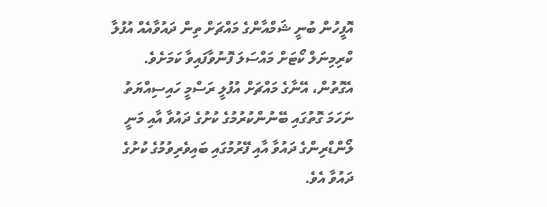އޮފީހުން ބުނީ ޝަމްއާންގެ މައްޗަށް ތިން ދައުވާއެއް އުފުލާ ކްރިމިނަލް ކޯޓަށް މައްސަލަ ފޮނުވާފައިވާ ކަމަށެވެ.
އެގޮތުން، އޭނާގެ މައްޗަށް އުފުލީ ރަސްމީ ހައިސިއްޔަތު ނަހަމަ ގޮތުގައި ބޭނުންކުރުމުގެ ކުށުގެ ދައުވާ އާއި މަނީ ލޯންޑްރިންގެ ދައުވާ އާއި ފޭރުމުގައި ބައިވެރިވުމުގެ ކުށުގެ ދައުވާ އެވެ.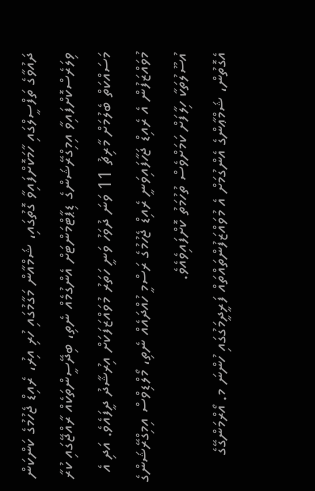ދައުވާގެ ތަފްސީލްގައި ހާމަކޮށްފައިވާ ގޮތުގައި، ޝަމްއާން މަގާމުގައި ހުރި އިރު، ރެއިޑް ޖެހުމުގެ ކަންކަން ވިލަރެސްކޮށްފައިވާ އިމިގްރޭޝަންގެ ޑިޕާޓްމަންޓަށް އެންގުމެއް ނެތި، ބިދޭސީންތަކެއް ރާއްޖޭގައި ކުރާ މަސައްކަތް ބެލުމަށް މާރިޗު 11 ވަނަ ދުވަހު ވަނީ ހަތަރު މުވައްޒަފަކަށް އިރުޝާދު ދީފައެވެ. އަދި އެ މުވައްޒަފުން އެ ރެއިޑް ޖަހާފައިވަނީ ރެއިޑް ޖެހުމުގެ ރަސްމީ ހުއްދައެއް ނެތި، މޯލްޑިވްސް އިމިގްރޭޝަންގެ އުސޫލުތަކާ ހިލާފަށް ކަމަށްވެސް ތުހުމަތު ކޮށްފައިވެއެވެ.
އެގޮތުން، ޝަމްޢާންގެ އެންގުމަށް އެ މުވައްޒަފުންތައްތައް ފަރީދީމަގުގައި ހުންނަ މ. އޯރްމަންގޭގެ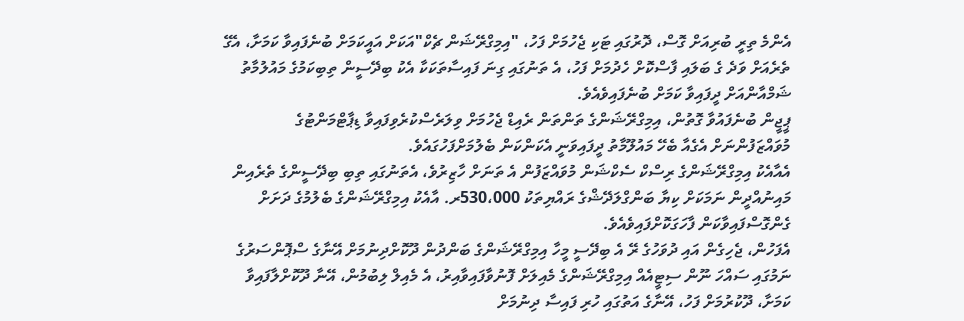އެންމެ ތިރީ ބުރިއަށް ގޮސް، ދޮރުގައި ޓަކި ޖެހުމަށް ފަހު، "އިމިގްރޭޝަން ޗެކް"އަކަށް އައީކަމަށް ބުނެފައިވާ ކަމަށާ، އެގޭ ތެރެއަށް ވަދެ ގެ ބަލައި ފާސްކޮށް ހެދުމަށް ފަހު، އެ ތަނުގައި ގިނަ ފައިސާތަކަކާ އެކު ބިދޭސީން ތިބިކަމުގެ މައުލުމާތު ޝަމްއާންއަށް ދީފައިވާ ކަމަށް ބުނެފައިވެއެވެ.
ޕީޖީން ބުނެފައުވާ ގޮތުން، އިމިގްރޭޝަންގެ ތަންތަން ރެއިޑް ޖެހުމަށް ވިލަރެސްކުރެވިފައިވާ ޑިޕާޓްމަންޓުގެ މުވައްޒަފުންނަށް އެގެއާ ބެހޭ މައުލޫމާތު ދީފައިވަނީ އެކަންކަން ބެލުމަށްފަހުގައެވެ.
އެއާއެކު އިމިގްރޭޝަންގެ ރިސްކް ސެކްޝަން މުވައްޒަފުން އެ ތަނަށް ހާޒިރުވެ، އެތަނުގައި ތިބި ބިދޭސީންގެ ތެރެއިން މައިނުއްދީން ނަމަކަށް ކިޔާ ބަންގްލަދޭޝްގެ ރައްޔިތަކު 530،000ރ. އާއެކު އިމިގްރޭޝަންގެ ބެލުމުގެ ދަށަށް ގެންގޮސްފައިވާކަން ފާހަގަކޮށްފައިވެއެވެ.
އެފަހުން، ޖެހިގެން އައި ދުވަހުގެ ރޭ އެ ބިދޭސީ މީހާ އިމިގްރޭޝަންގެ ބަންދުން ދޫކޮށްދިނުމަށް އޭނާގެ ސްޕޮންސަރުގެ ނަމުގައި ސައްހަ ނޫން ސިޓީއެއް އިމިގްރޭޝަންގެ މެއިލަށް ފޮނުވާފައިވާއިރު، އެ މެއިލް ލިބުމުން، އޭނާ ދޫކޮށްލާފައިވާ ކަމަށާ، ދޫކުރުމަށް ފަހު، އޭނާގެ އަތުގައި ހުރި ފައިސާ ދިނުމަށް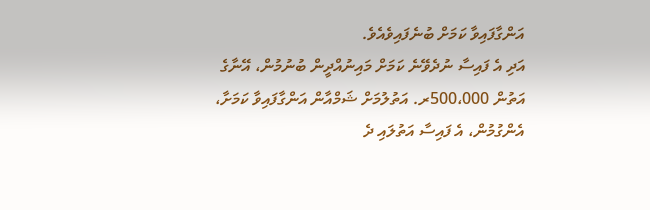އަންގާފައިވާ ކަމަށް ބުނެފައިވެއެވެ.
އަދި އެ ފައިސާ ނުދެވޭނެ ކަމަށް މައިނުއްދީން ބުނުމުން، އޭނާގެ އަތުން 500،000ރ. އަތުލުމަށް ޝަމްއާން އަންގާފައިވާ ކަމަށާ، އެންގުމުން، އެ ފައިސާ އަތުލައި ދެ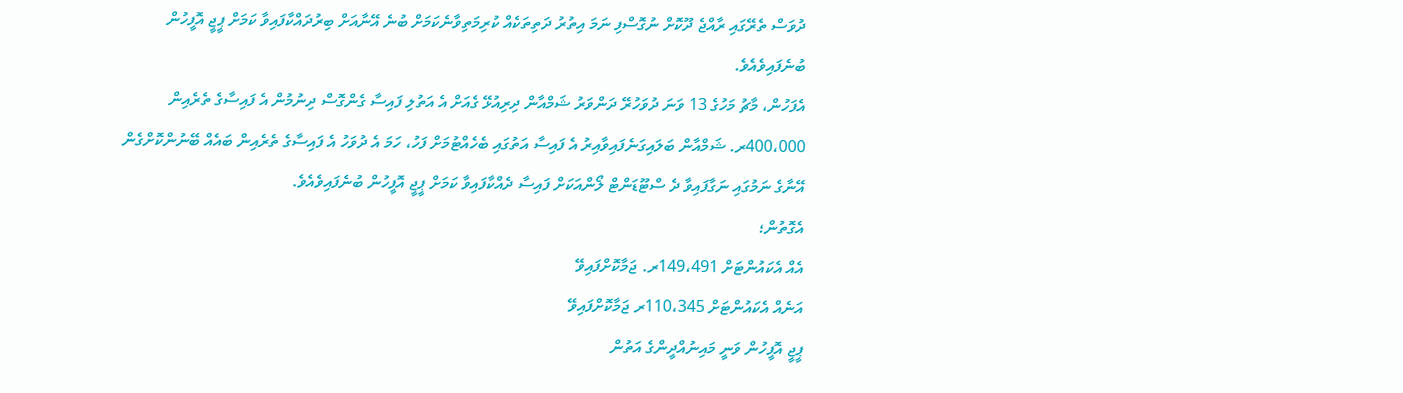ދުވަސް ތެރޭގައި ރާއްޖެ ދޫކޮށް ނުގޮސްފި ނަމަ އިތުރު ދަތިތަކެއް ކުރިމަތިވާނެކަމަށް ބުނެ އޭނާއަށް ބިރުދައްކާފައިވާ ކަމަށް ޕީޖީ އޮފީހުން ބުނެފައިވެއެވެ.
އެފަހުން، މާޗު މަހުގެ 13 ވަނަ ދުވަހުރޭ ދަންވަރު ޝަމްއާން ދިރިއުޅޭ ގެއަށް އެ އަތުލި ފައިސާ ގެންގޮސް ދިނުމުން އެ ފައިސާގެ ތެރެއިން 400،000ރ. ޝަމްއާން ބަލައިގަނެފައިވާއިރު އެ ފައިސާ އަތުގައި ބެހެއްޓުމަށް ފަހު، ހަމަ އެ ދުވަހު އެ ފައިސާގެ ތެރެއިން ބައެއް ބޭނުންކޮށްގެން އޭނާގެ ނަމުގައި ނަގާފައިވާ ދެ ސްޓޫޑަންޓް ލޯންއަކަށް ފައިސާ ދެއްކާފައިވާ ކަމަށް ޕީޖީ އޮފީހުން ބުނެފައިވެއެވެ.
އެގޮތުން؛
އެއް އެކައުންޓަށް 149،491ރ. ޖަމާކޮށްފައިވޭ
އަނެއް އެކައުންޓަށް 110،345ރ ޖަމާކޮށްފައިވޭ
ޕީޖީ އޮފީހުން ވަނީ މައިނުއްދީންގެ އަތުން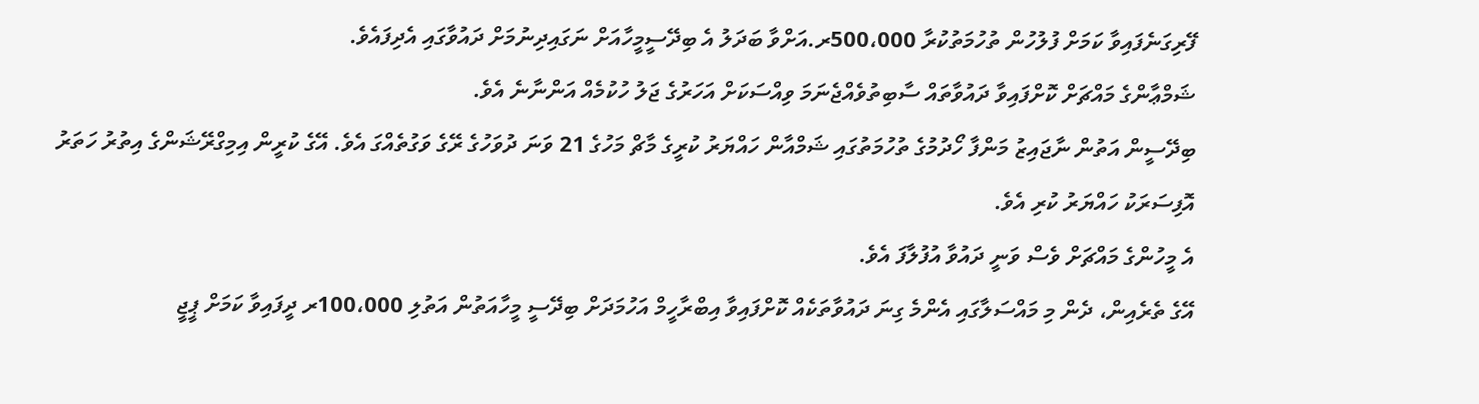ފޭރިގަނެފައިވާ ކަމަށް ފުލުހުން ތުހުމަތުކުރާ 500،000ރ.އަށްވާ ބަދަލު އެ ބިދޭސީމީހާއަށް ނަގައިދިނުމަށް ދައުވާގައި އެދިފައެވެ.
ޝަމްޢާންގެ މައްޗަށް ކޮށްފައިވާ ދައުވާތައް ސާބިތުވެއްޖެނަމަ ވިއްސަކަށް އަހަރުގެ ޖަލު ހުކުމެއް އަންނާނެ އެވެ.
ބިދޭސީން އަތުން ނާޖައިޒު މަންފާ ހޯދުމުގެ ތުހުމަތުގައި ޝަމްއާން ހައްޔަރު ކުރީގެ މާޗް މަހުގެ 21 ވަނަ ދުވަހުގެ ރޭގެ ވަގުތެއްގަ އެވެ. އޭގެ ކުރީން އިމިގްރޭޝަންގެ އިތުރު ހަތަރު އޮފިސަރަކު ހައްޔަރު ކުރި އެވެ.
އެ މީހުންގެ މައްޗަށް ވެސް ވަނީ ދައުވާ އުފުލާފަ އެވެ.
އޭގެ ތެރެއިން، ދެން މި މައްސަލާގައި އެންމެ ގިނަ ދައުވާތަކެއް ކޮށްފައިވާ އިބްރާހީމް އަހުމަދަށް ބިދޭސީ މީހާއަތުން އަތުލި 100،000ރ ދީފައިވާ ކަމަށް ޕީޖީ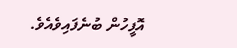އޮފީހުން ބުނެފައިވެއެވެ.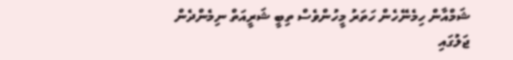ޝަމްއާން ހިމެނޭހެން ހަތަރު މީހުންވެސް ތިބީ ޝަރީއަތް ނިމެންދެން ޖަލުގައި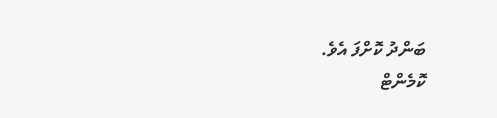ބަންދު ކޮށްފަ އެވެ.
ކޮމެންޓް